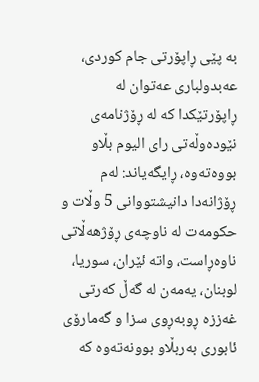بە پێی ڕاپۆرتی جام کوردی، عەبدولباری عەتوان لە ڕاپۆرتێکدا کە لە ڕۆژنامەی نێودەوڵەتی رای الیوم بڵاو بووەتەوە، ڕایگەیاند: لەم ڕۆژانەدا دانیشتووانی 5 وڵات و حکومەت لە ناوچەی ڕۆژهەڵاتی ناوەڕاست، واتە ئێران، سوریا، لوبنان، یەمەن لە گەڵ کەرتی غەززە ڕوبەڕوی سزا و گەمارۆی ئابوری بەربڵاو بوونەتەوە کە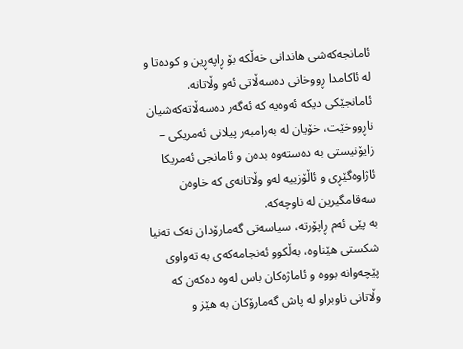ئامانجەکەشی هاندانی خەڵکە بۆ ڕاپەڕین و کودەتا و لە ئاکامدا ڕووخانی دەسەڵاتی ئەو وڵاتانە. ئامانجێکی دیکە ئەوەیە کە ئەگەر دەسەڵاتەکەشیان ناڕووخێت، خۆیان لە بەرامبەر پیلانی ئەمریکی – زایۆنیستی بە دەستەوە بدەن و ئامانجی ئەمریکا ئاژاوەگێڕی و ئاڵۆزییە لەو وڵاتانەی کە خاوەن سەقامگیرین لە ناوچەکە.
بە پێی ئەم ڕاپۆرتە، سیاسەتی گەمارۆدان نەک تەنیا شکستی هێناوە، بەڵکوو ئەنجامەکەی بە تەواوی پێچەوانە بووە و ئاماژەکان باس لەوە دەکەن کە وڵاتانی ناوبراو لە پاش گەمارۆکان بە هێز و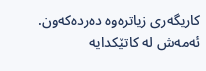کاریگەری زیاترەوە دەردەکەون. ئەمەش لە کاتێکدایە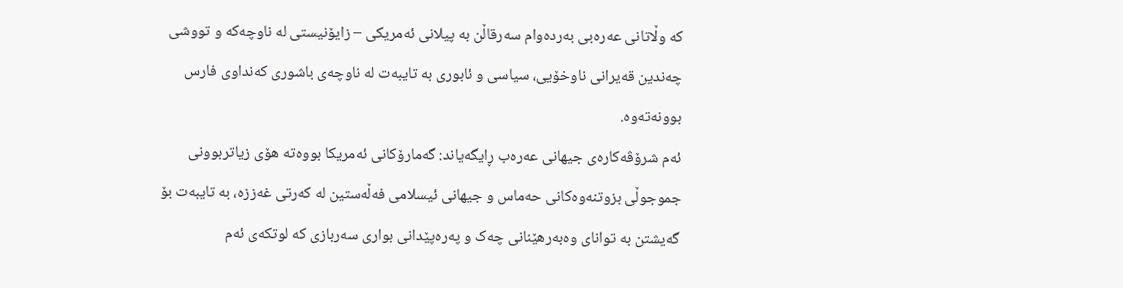کە وڵاتانی عەرەبی بەردەوام سەرقاڵن بە پیلانی ئەمریکی – زایۆنیستی لە ناوچەکە و تووشی چەندین قەیرانی ناوخۆیی، سیاسی و ئابوری بە تایبەت لە ناوچەی باشوری کەنداوی فارس بوونەتەوە.
ئەم شرۆڤەکارەی جیهانی عەرەب ڕایگەیاند: گەمارۆکانی ئەمریکا بووەتە هۆی زیاتربوونی جموجوڵی بزوتنەوەکانی حەماس و جیهانی ئیسلامی فەڵەستین لە کەرتی غەززە، بە تایبەت بۆ گەیشتن بە توانای وەبەرهێنانی چەک و پەرەپێدانی بواری سەربازی کە لوتکەی ئەم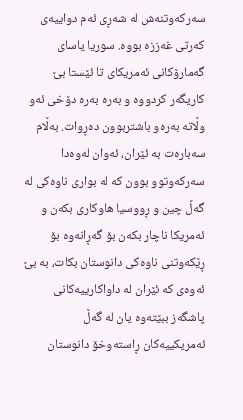سەرکەوتنەش لە شەڕی ئەم دواییەی کەرتی غەززە بووە. سوریا یاسای گەمارۆکانی ئەمریکای تا ئێستا بێ کاریگەر کردووە و بەرە بەرە دۆخی ئەو وڵاتە بەرەو باشتربوون دەڕوات. بەڵام سەبارەت بە ئێران، ئەوان لەوەدا سەرکەوتوو بوون کە لە بواری ناوەکی لە گەڵ چین و ڕووسیا هاوکاری بکەن و ئەمریکا ناچار بکەن بۆ گەڕانەوە بۆ ڕێکەوتنی ناوەکی دانوستان بکات، بە بێ ئەوەی کە ئێران لە داواکارییەکانی پاشگەز ببێتەوە یان لە گەڵ ئەمریکییەکان ڕاستەوخۆ دانوستان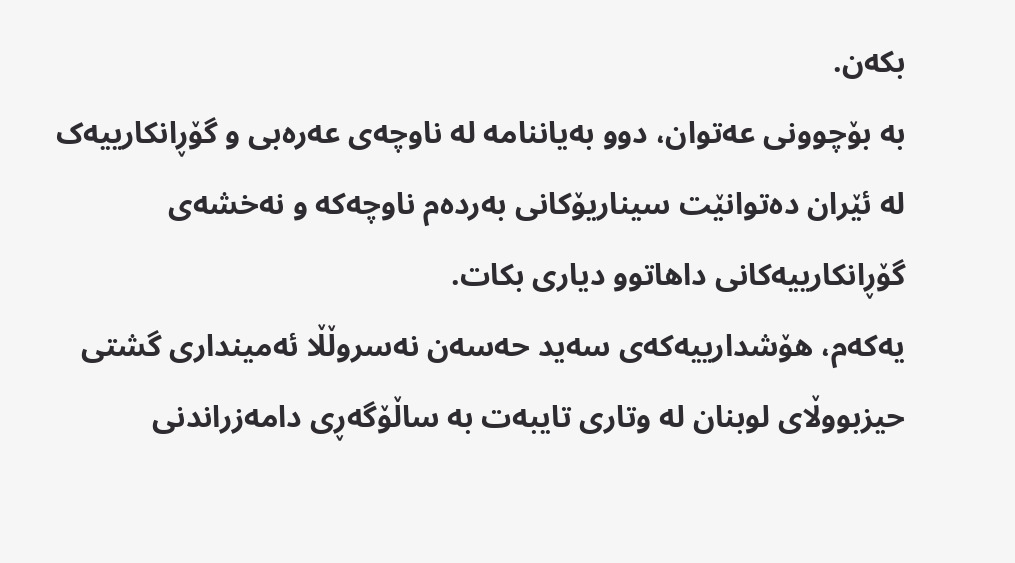بکەن.
بە بۆچوونی عەتوان، دوو بەیاننامە لە ناوچەی عەرەبی و گۆڕانکارییەک لە ئێران دەتوانێت سیناریۆکانی بەردەم ناوچەکە و نەخشەی گۆڕانکارییەکانی داهاتوو دیاری بکات.
یەکەم، هۆشدارییەکەی سەید حەسەن نەسروڵڵا ئەمینداری گشتی حیزبووڵای لوبنان لە وتاری تایبەت بە ساڵۆگەڕی دامەزراندنی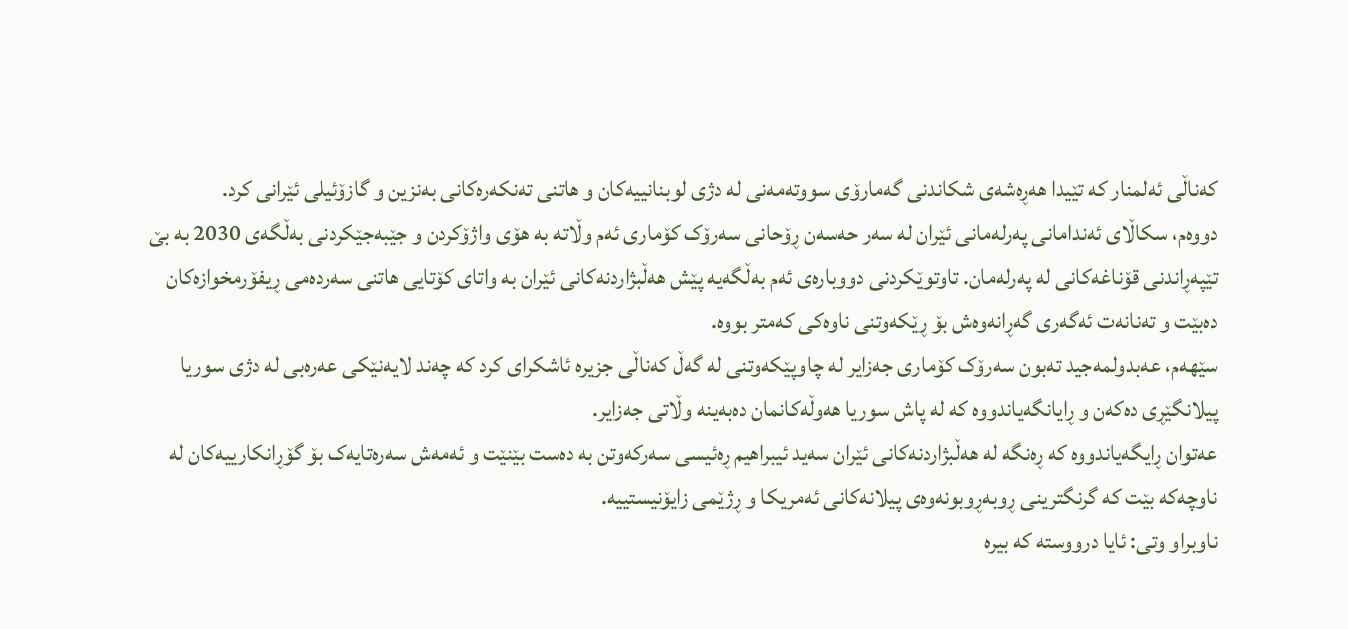کەناڵی ئەلمنار کە تێیدا هەڕەشەی شکاندنی گەمارۆی سووتەمەنی لە دژی لوبنانییەکان و هاتنی تەنکەرەکانی بەنزین و گازۆئیلی ئێرانی کرد.
دووەم، سکاڵای ئەندامانی پەرلەمانی ئێران لە سەر حەسەن ڕۆحانی سەرۆک کۆماری ئەم وڵاتە بە هۆی واژۆکردن و جێبەجێکردنی بەڵگەی 2030 بە بێ تێپەڕاندنی قۆناغەکانی لە پەرلەمان. تاوتوێکردنی دووبارەی ئەم بەڵگەیە پێش هەڵبژاردنەکانی ئێران بە واتای کۆتایی هاتنی سەردەمی ڕیفۆرمخوازەکان دەبێت و تەنانەت ئەگەری گەڕانەوەش بۆ ڕێکەوتنی ناوەکی کەمتر بووە.
سێهەم، عەبدولمەجید تەبون سەرۆک کۆماری جەزایر لە چاوپێکەوتنی لە گەڵ کەناڵی جزیرە ئاشکرای کرد کە چەند لایەنێکی عەرەبی لە دژی سوریا پیلانگێڕی دەکەن و ڕایانگەیاندووە کە لە پاش سوریا هەوڵەکانمان دەبەینە وڵاتی جەزایر.
عەتوان ڕایگەیاندووە کە ڕەنگە لە هەڵبژاردنەکانی ئێران سەید ئیبراهیم ڕەئیسی سەرکەوتن بە دەست بێنێت و ئەمەش سەرەتایەک بۆ گۆڕانکارییەکان لە ناوچەکە بێت کە گرنگترینی ڕوبەڕوبونەوەی پیلانەکانی ئەمریکا و ڕژێمی زایۆنیستییە.
ناوبراو وتی: ئایا درووستە کە بیرە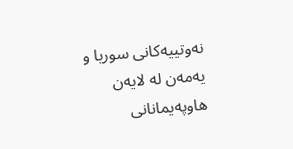نەوتییەکانی سوریا و یەمەن لە لایەن هاوپەیمانانی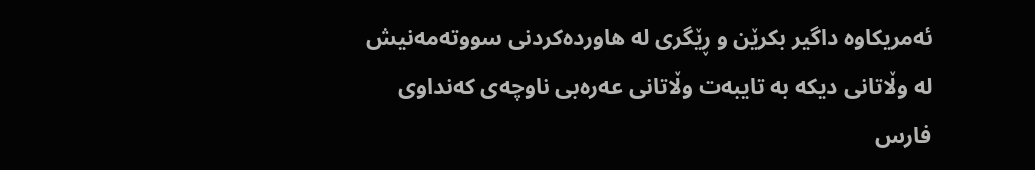ئەمریکاوە داگیر بکرێن و ڕێگری لە هاوردەکردنی سووتەمەنیش لە وڵاتانی دیکە بە تایبەت وڵاتانی عەرەبی ناوچەی کەنداوی فارس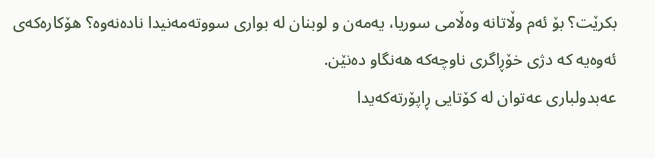بکرێت؟ بۆ ئەم وڵاتانە وەڵامی سوریا، یەمەن و لوبنان لە بواری سووتەمەنیدا نادەنەوە؟ هۆکارەکەی ئەوەیە کە دژی خۆڕاگری ناوچەکە هەنگاو دەنێن.
عەبدولباری عەتوان لە کۆتایی ڕاپۆرتەکەیدا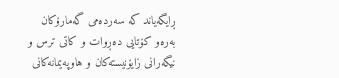ڕایگەیاند کە سەردەمی گەمارۆکان بەرەو کۆتایی دەڕوات و کاتی ترس و نیگەرانی زایۆنیستەکان و هاوپەیمانەکانی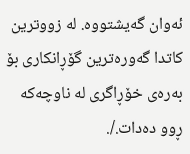ئەوان گەیشتووە. لە زووترین کاتدا گەورەترین گۆڕانکاری بۆ بەرەی خۆڕاگری لە ناوچەکە ڕوو دەدات./.